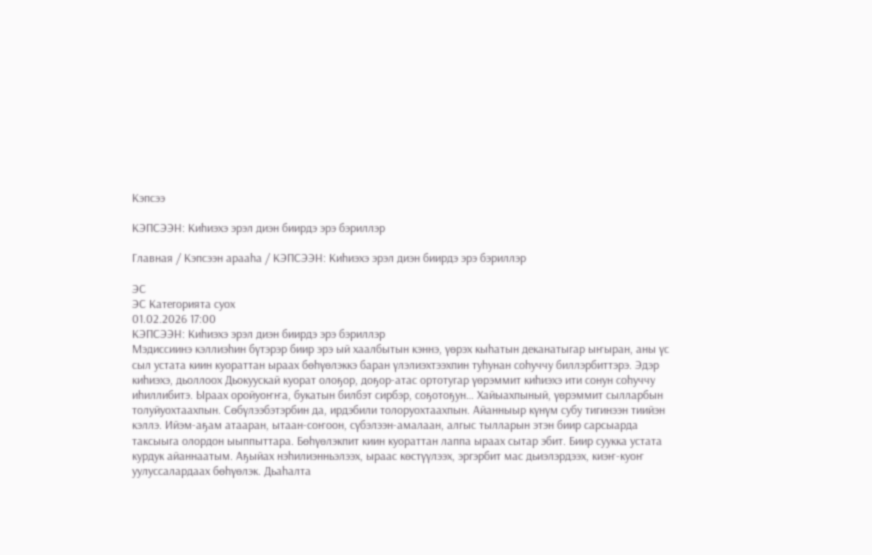Кэпсээ

КЭПСЭЭН: Киһиэхэ эрэл диэн биирдэ эрэ бэриллэр

Главная / Кэпсээн арааһа / КЭПСЭЭН: Киһиэхэ эрэл диэн биирдэ эрэ бэриллэр

ЭС
ЭС Категорията суох
01.02.2026 17:00
КЭПСЭЭН: Киһиэхэ эрэл диэн биирдэ эрэ бэриллэр
Мэдиссиинэ кэллиэһин бүтэрэр биир эрэ ый хаалбытын кэннэ, үөрэх кыһатын деканатыгар ыҥыран, аны үс сыл устата киин куораттан ыраах бөһүөлэккэ баран үлэлиэхтээхпин туһунан соһуччу биллэрбиттэрэ. Эдэр киһиэхэ, дьоллоох Дьокуускай куорат олоҕор, доҕор-атас ортотугар үөрэммит киһиэхэ ити сонун соһуччу иһиллибитэ. Ыраах оройуоҥҥа, букатын билбэт сирбэр, соҕотоҕун… Хайыахпыный, үөрэммит сылларбын толуйуохтаахпын. Сөбүлээбэтэрбин да, ирдэбили толоруохтаахпын. Айанныыр күнүм субу тигинээн тиийэн кэллэ. Ийэм-аҕам атааран, ытаан-соҥоон, сүбэлээн-амалаан, алгыс тылларын этэн биир сарсыарда таксыыга олордон ыыппыттара. Бөһүөлэкпит киин куораттан лаппа ыраах сытар эбит. Биир суукка устата курдук айаннаатым. Аҕыйах нэһилиэнньэлээх, ыраас көстүүлээх, эргэрбит мас дьиэлэрдээх, киэҥ-куоҥ уулуссалардаах бөһүөлэк. Дьаһалта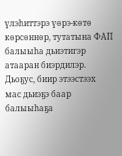үлэһиттэрэ үөрэ-көтө көрсөннөр, тутатына ФАП балыыһа дьиэтигэр атааран биэрдилэр. Дьоҕус, биир этээстээх мас дьиэҕэ баар балыыһаҕа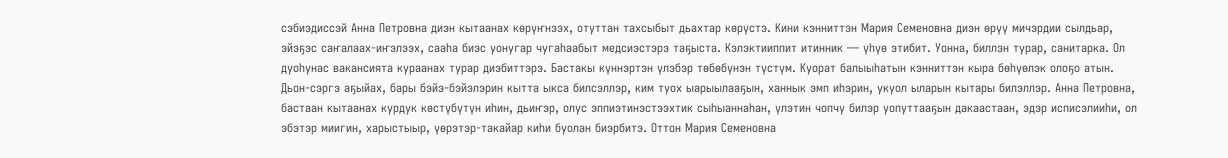сэбиэдиссэй Анна Петровна диэн кытаанах көрүҥнээх, отуттан тахсыбыт дьахтар көрүстэ. Кини кэнниттэн Мария Семеновна диэн өрүү мичэрдии сылдьар, эйэҕэс саҥалаах-иҥэлээх, сааһа биэс уонугар чугаһаабыт медсиэстэрэ таҕыста. Кэлэктииппит итинник — үһүө этибит. Уонна, биллэн турар, санитарка. Ол дуоһунас вакансията кураанах турар диэбиттэрэ. Бастакы күннэртэн үлэбэр төбөбүнэн түстүм. Куорат балыыһатын кэнниттэн кыра бөһүөлэк олоҕо атын. Дьон-сэргэ аҕыйах, бары бэйэ-бэйэлэрин кытта ыкса билсэллэр, ким туох ыарыылааҕын, ханнык эмп иһэрин, укуол ыларын кытары билэллэр. Анна Петровна, бастаан кытаанах курдук көстүбүтүн иһин, дьиҥэр, олус эппиэтинэстээхтик сыһыаннаһан, үлэтин чопчу билэр уопуттааҕын дакаастаан, эдэр исписэлииһи, ол эбэтэр миигин, харыстыыр, үөрэтэр-такайар киһи буолан биэрбитэ. Оттон Мария Семеновна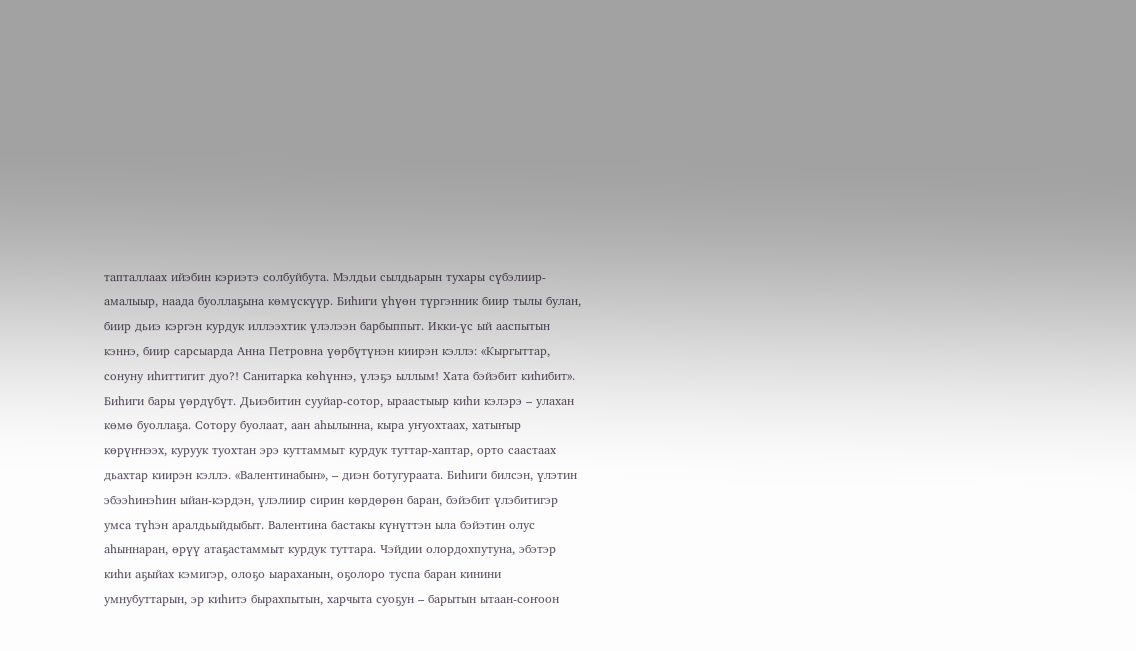тапталлаах ийэбин кэриэтэ солбуйбута. Мэлдьи сылдьарын тухары сүбэлиир-амалыыр, наада буоллаҕына көмүскүүр. Биһиги үһүөн түргэнник биир тылы булан, биир дьиэ кэргэн курдук иллээхтик үлэлээн барбыппыт. Икки-үс ый ааспытын кэннэ, биир сарсыарда Анна Петровна үөрбүтүнэн киирэн кэллэ: «Кыргыттар, сонуну иһиттигит дуо?! Санитарка көһүннэ, үлэҕэ ыллым! Хата бэйэбит киһибит». Биһиги бары үөрдүбүт. Дьиэбитин сууйар-сотор, ыраастыыр киһи кэлэрэ – улахан көмө буоллаҕа. Сотору буолаат, аан аһылынна, кыра уҥуохтаах, хатыҥыр көрүҥнээх, куруук туохтан эрэ куттаммыт курдук туттар-хаптар, орто саастаах дьахтар киирэн кэллэ. «Валентинабын», – диэн ботугураата. Биһиги билсэн, үлэтин эбээһинэһин ыйан-кэрдэн, үлэлиир сирин көрдөрөн баран, бэйэбит үлэбитигэр умса түһэн аралдьыйдыбыт. Валентина бастакы күнүттэн ыла бэйэтин олус аһыннаран, өрүү атаҕастаммыт курдук туттара. Чэйдии олордохпутуна, эбэтэр киһи аҕыйах кэмигэр, олоҕо ыараханын, оҕолоро туспа баран кинини умнубуттарын, эр киһитэ бырахпытын, харчыта суоҕун – барытын ытаан-соҥоон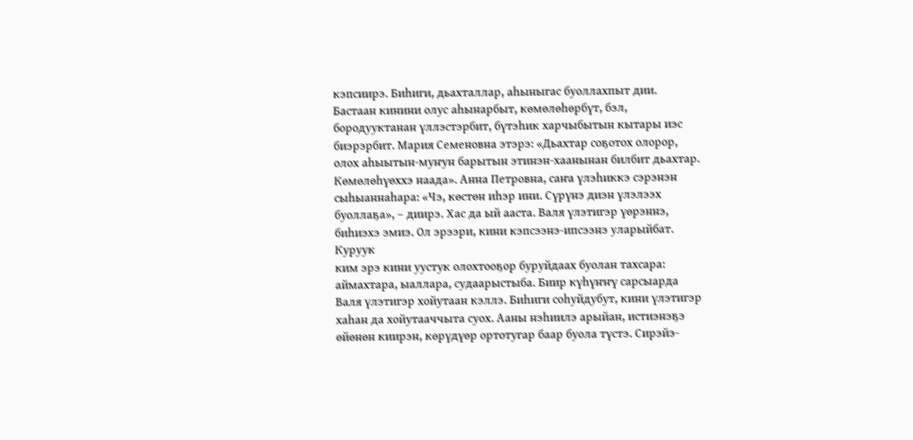кэпсиирэ. Биһиги, дьахталлар, аһыныгас буоллахпыт дии. Бастаан кинини олус аһынарбыт, көмөлөһөрбүт, бэл, бородууктанан үллэстэрбит, бүтэһик харчыбытын кытары иэс биэрэрбит. Мария Семеновна этэрэ: «Дьахтар соҕотох олорор, олох аһыытын-муҥун барытын этинэн-хаанынан билбит дьахтар. Көмөлөһүөххэ наада». Анна Петровна, саҥа үлэһиккэ сэрэнэн сыһыаннаһара: «Чэ, көстөн иһэр ини. Сүрүнэ диэн үлэлээх буоллаҕа», – диирэ. Хас да ый ааста. Валя үлэтигэр үөрэннэ, биһиэхэ эмиэ. Ол эрээри, кини кэпсээнэ-ипсээнэ уларыйбат. Куруук
ким эрэ кини уустук олохтооҕор буруйдаах буолан тахсара: аймахтара, ыаллара, судаарыстыба. Биир күһүҥҥү сарсыарда Валя үлэтигэр хойутаан кэллэ. Биһиги соһуйдубут, кини үлэтигэр хаһан да хойутааччыта суох. Ааны нэһиилэ арыйан, истиэнэҕэ өйөнөн киирэн, көрүдүөр ортотугар баар буола түстэ. Сирэйэ-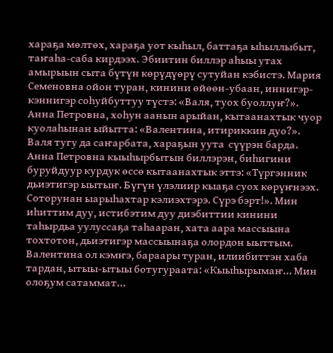хараҕа мөлтөх, хараҕа уот кыһыл, баттаҕа ыһыллыбыт, таҥаһа-саба кирдээх. Эбиитин биллэр аһыы утах амырыын сыта бүтүн көрүдүөрү сутуйан кэбистэ. Мария Семеновна ойон туран, кинини өйөөн-убаан, иннигэр-кэннигэр соһуйбуттуу түстэ: «Валя, туох буоллуҥ?». Анна Петровна, хоһун аанын арыйан, кытаанахтык чуор куолаһынан ыйытта: «Валентина, итириккин дуо?». Валя тугу да саҥарбата, хараҕын уута  сүүрэн барда. Анна Петровна кыыһырбытын биллэрэн, биһигини буруйдуур курдук өссө кытаанахтык эттэ: «Түргэнник дьиэтигэр ыытыҥ. Бүгүн үлэлиир кыаҕа суох көрүҥнээх. Соторунан ыарыһахтар кэлиэхтэрэ. Сүрэ бэрт!». Мин иһиттим дуу, истибэтим дуу диэбиттии кинини таһырдьа уулуссаҕа таһааран, хата аара массыына тохтотон, дьиэтигэр массыынаҕа олордон ыыттым. Валентина ол кэмҥэ, бараары туран, илиибиттэн хаба тардан, ытыы-ытыы ботугураата: «Кыыһырымаҥ… Мин олоҕум сатаммат…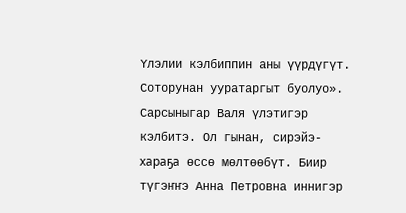Үлэлии кэлбиппин аны үүрдүгүт. Соторунан ууратаргыт буолуо». Сарсыныгар Валя үлэтигэр кэлбитэ. Ол гынан, сирэйэ-хараҕа өссө мөлтөөбүт. Биир түгэҥҥэ Анна Петровна иннигэр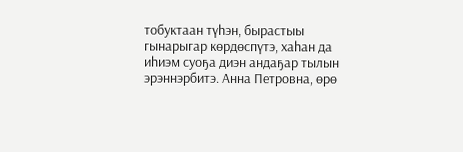тобуктаан түһэн, бырастыы гынарыгар көрдөспүтэ, хаһан да иһиэм суоҕа диэн андаҕар тылын эрэннэрбитэ. Анна Петровна, өрө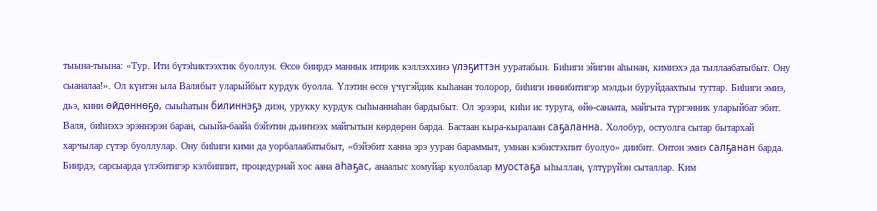тыына-тыына: «Тур. Ити бүтэһиктээхтик буоллун. Өссө биирдэ маннык итирик кэллэххинэ үлэҕиттэн ууратабын. Биһиги эйигин аһынан, кимиэхэ да тыллаабатыбыт. Ону сыаналаа!». Ол күнтэн ыла Валябыт уларыйбыт курдук буолла. Үлэтин өссө үчүгэйдик кыһанан толорор, биһиги иннибитигэр мэлдьи буруйдаахтыы туттар. Биһиги эмиэ, дьэ, кини өйдөннөҕө, сыыһатын билиннэҕэ диэн, урукку курдук сыһыаннаһан бардыбыт. Ол эрээри, киһи ис туруга, өйө-санаата, майгыта түргэнник уларыйбат эбит. Валя, биһиэхэ эрэннэрэн баран, сыыйа-баайа бэйэтин дьиҥнээх майгытын көрдөрөн барда. Бастаан кыра-кыралаан саҕаланна. Холобур, остуолга сытар бытархай харчылар сүтэр буоллулар. Ону биһиги кими да уорбалаабатыбыт, «бэйэбит ханна эрэ ууран бараммыт, умнан кэбистэхпит буолуо» диибит. Онтон эмиэ салҕанан барда. Биирдэ, сарсыарда үлэбитигэр кэлбиппит, процедурнай хос аана аһаҕас, анаалыс хомуйар куолбалар муостаҕа ыһыллан, үлтүрүйэн сыталлар. Ким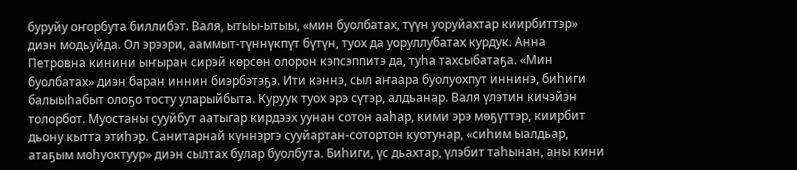буруйу оҥорбута биллибэт. Валя, ытыы-ытыы, «мин буолбатах, түүн уоруйахтар киирбиттэр» диэн модьуйда. Ол эрээри, ааммыт-түннүкпүт бүтүн, туох да уоруллубатах курдук. Анна Петровна кинини ыҥыран сирэй көрсөн олорон кэпсэппитэ да, туһа тахсыбатаҕа. «Мин буолбатах» диэн баран иннин биэрбэтэҕэ. Ити кэннэ, сыл аҥаара буолуохпут иннинэ, биһиги балыыһабыт олоҕо тосту уларыйбыта. Куруук туох эрэ сүтэр, алдьанар. Валя үлэтин кичэйэн толорбот. Муостаны сууйбут аатыгар кирдээх уунан сотон ааһар, кими эрэ мөҕүттэр, киирбит дьону кытта этиһэр. Санитарнай күннэргэ сууйартан-сотортон куотунар, «сиһим ыалдьар, атаҕым моһуоктуур» диэн сылтах булар буолбута. Биһиги, үс дьахтар, үлэбит таһынан, аны кини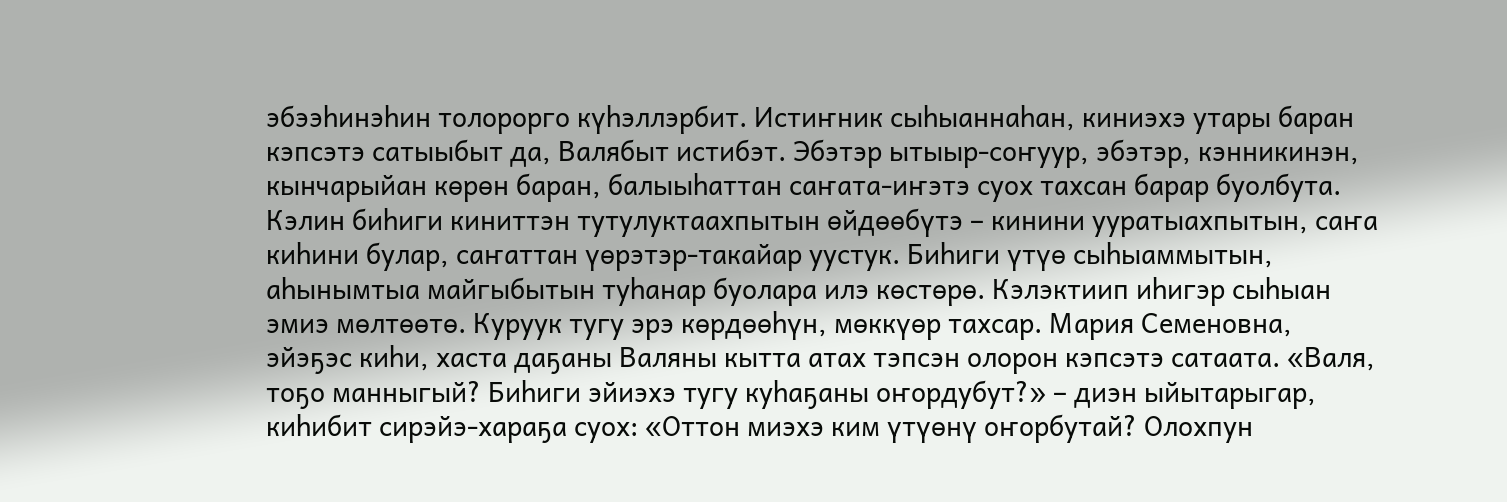эбээһинэһин толорорго күһэллэрбит. Истиҥник сыһыаннаһан, киниэхэ утары баран кэпсэтэ сатыыбыт да, Валябыт истибэт. Эбэтэр ытыыр-соҥуур, эбэтэр, кэнникинэн,
кынчарыйан көрөн баран, балыыһаттан саҥата-иҥэтэ суох тахсан барар буолбута. Кэлин биһиги киниттэн тутулуктаахпытын өйдөөбүтэ – кинини ууратыахпытын, саҥа киһини булар, саҥаттан үөрэтэр-такайар уустук. Биһиги үтүө сыһыаммытын, аһынымтыа майгыбытын туһанар буолара илэ көстөрө. Кэлэктиип иһигэр сыһыан эмиэ мөлтөөтө. Куруук тугу эрэ көрдөөһүн, мөккүөр тахсар. Мария Семеновна, эйэҕэс киһи, хаста даҕаны Валяны кытта атах тэпсэн олорон кэпсэтэ сатаата. «Валя, тоҕо манныгый? Биһиги эйиэхэ тугу куһаҕаны оҥордубут?» – диэн ыйытарыгар, киһибит сирэйэ-хараҕа суох: «Оттон миэхэ ким үтүөнү оҥорбутай? Олохпун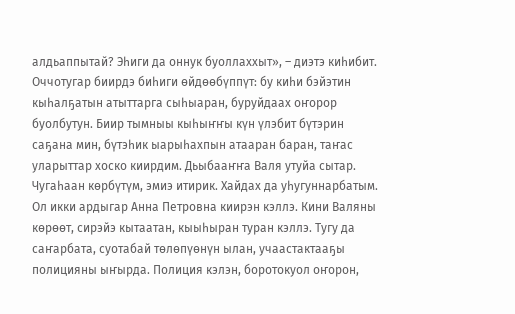алдьаппытай? Эһиги да оннук буоллаххыт», – диэтэ киһибит. Оччотугар биирдэ биһиги өйдөөбүппүт: бу киһи бэйэтин кыһалҕатын атыттарга сыһыаран, буруйдаах оҥорор буолбутун. Биир тымныы кыһыҥҥы күн үлэбит бүтэрин саҕана мин, бүтэһик ыарыһахпын атааран баран, таҥас уларыттар хоско киирдим. Дьыбааҥҥа Валя утуйа сытар. Чугаһаан көрбүтүм, эмиэ итирик. Хайдах да уһугуннарбатым. Ол икки ардыгар Анна Петровна киирэн кэллэ. Кини Валяны көрөөт, сирэйэ кытаатан, кыыһыран туран кэллэ. Тугу да саҥарбата, суотабай төлөпүөнүн ылан, учаастактааҕы полицияны ыҥырда. Полиция кэлэн, боротокуол оҥорон,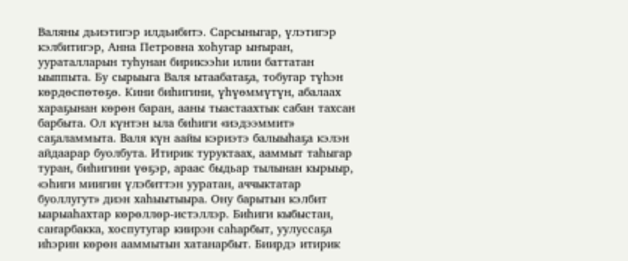Валяны дьиэтигэр илдьибитэ. Сарсыныгар, үлэтигэр кэлбитигэр, Анна Петровна хоһугар ыҥыран, уураталларын туһунан бирикээһи илии баттатан ыыппыта. Бу сырыыга Валя ытаабатаҕа, тобугар түһэн көрдөспөтөҕө. Кини биһигини, үһүөммүтүн, абалаах хараҕынан көрөн баран, ааны тыастаахтык сабан тахсан барбыта. Ол күнтэн ыла биһиги «иэдээммит» саҕаламмыта. Валя күн аайы кэриэтэ балыыһаҕа кэлэн айдаарар буолбута. Итирик туруктаах, ааммыт таһыгар туран, биһигини үөҕэр, араас быдьар тылынан кырыыр, «эһиги миигин үлэбиттэн ууратан, аччыктатар буоллугут» диэн хаһыытыыра. Ону барытын кэлбит ыарыаһахтар көрөллөр-истэллэр. Биһиги кыбыстан, саҥарбакка, хоспутугар киирэн саһарбыт, уулуссаҕа иһэрин көрөн ааммытын хатанарбыт. Биирдэ итирик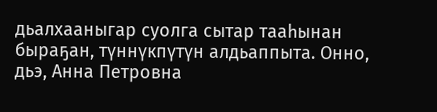дьалхааныгар суолга сытар тааһынан быраҕан, түннүкпүтүн алдьаппыта. Онно, дьэ, Анна Петровна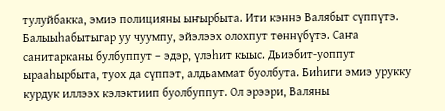тулуйбакка, эмиэ полицияны ыҥырбыта. Ити кэннэ Валябыт сүппүтэ. Балыыһабытыгар уу чуумпу, эйэлээх олохпут төннүбүтэ. Саҥа санитарканы булбуппут – эдэр, үлэһит кыыс. Дьиэбит-уоппут ырааһырбыта, туох да сүппэт, алдьаммат буолбута. Биһиги эмиэ урукку курдук иллээх кэлэктиип буолбуппут. Ол эрээри, Валяны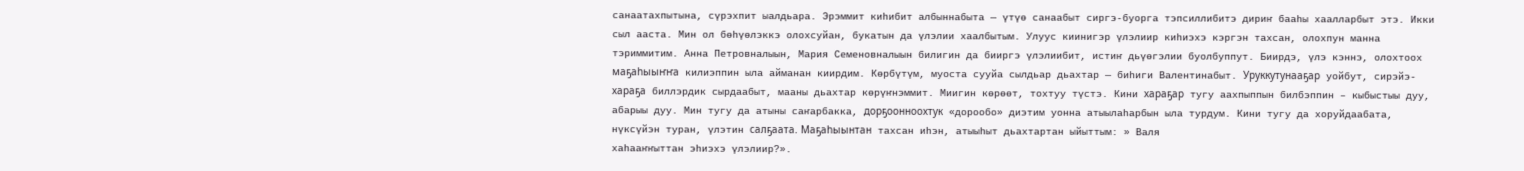санаатахпытына, сүрэхпит ыалдьара. Эрэммит киһибит албыннабыта — үтүө санаабыт сиргэ-буорга тэпсиллибитэ дириҥ бааһы хаалларбыт этэ. Икки сыл ааста. Мин ол бөһүөлэккэ олохсуйан, букатын да үлэлии хаалбытым. Улуус киинигэр үлэлиир киһиэхэ кэргэн тахсан, олохпун манна тэриммитим. Анна Петровналыын, Мария Семеновналыын билигин да бииргэ үлэлиибит, истиҥ дьүөгэлии буолбуппут. Биирдэ, үлэ кэннэ, олохтоох маҕаһыыҥҥа килиэппин ыла айманан киирдим. Көрбүтүм, муоста сууйа сылдьар дьахтар — биһиги Валентинабыт. Уруккутунааҕар уойбут, сирэйэ-хараҕа биллэрдик сырдаабыт, мааны дьахтар көрүҥнэммит. Миигин көрөөт, тохтуу түстэ. Кини хараҕар тугу аахпыппын билбэппин – кыбыстыы дуу, абарыы дуу. Мин тугу да атыны саҥарбакка, дорҕоонноохтук «дорообо» диэтим уонна атыылаһарбын ыла турдум. Кини тугу да хоруйдаабата, нүксүйэн туран, үлэтин салҕаата. Маҕаһыынтан тахсан иһэн, атыыһыт дьахтартан ыйыттым: » Валя
хаһааҥҥыттан эһиэхэ үлэлиир?».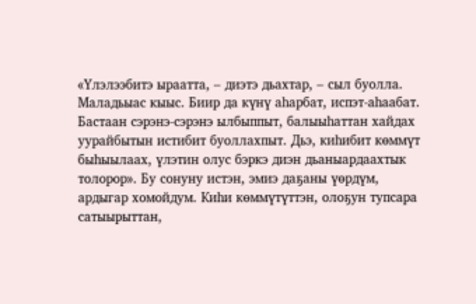«Үлэлээбитэ ыраатта, – диэтэ дьахтар, – сыл буолла. Маладьыас кыыс. Биир да күнү аһарбат, испэт-аһаабат. Бастаан сэрэнэ-сэрэнэ ылбыппыт, балыыһаттан хайдах уурайбытын истибит буоллахпыт. Дьэ, киһибит көммүт быһыылаах, үлэтин олус бэркэ диэн дьаныардаахтык толорор». Бу сонуну истэн, эмиэ даҕаны үөрдүм, ардыгар хомойдум. Киһи көммүтүттэн, олоҕун тупсара сатыырыттан,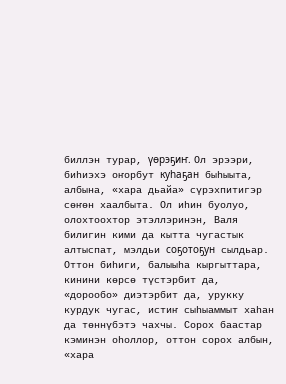биллэн турар, үөрэҕиҥ. Ол эрээри, биһиэхэ оҥорбут куһаҕан быһыыта, албына, «хара дьайа» сүрэхпитигэр сөҥөн хаалбыта. Ол иһин буолуо, олохтоохтор этэллэринэн, Валя билигин кими да кытта чугастык алтыспат, мэлдьи соҕотоҕун сылдьар. Оттон биһиги, балыыһа кыргыттара, кинини көрсө түстэрбит да, «дорообо» диэтэрбит да, урукку курдук чугас, истиҥ сыһыаммыт хаһан да төннүбэтэ чахчы. Сорох баастар кэминэн оһоллор, оттон сорох албын, «хара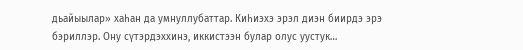дьайыылар» хаһан да умнуллубаттар. Киһиэхэ эрэл диэн биирдэ эрэ бэриллэр. Ону сүтэрдэххинэ, иккистээн булар олус уустук…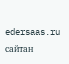edersaas.ru сайтан